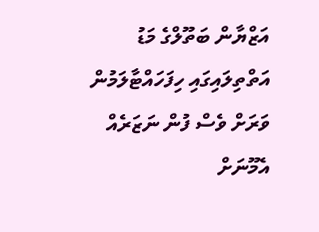އަޒްޔާން ބަތޫލްގެ މަޑު އަތްތިލައިގައި ހިފަހައްޓާލަމުން ވަރަށް ވެސް ފުން ނަޒަރެއް އެމޫނަށް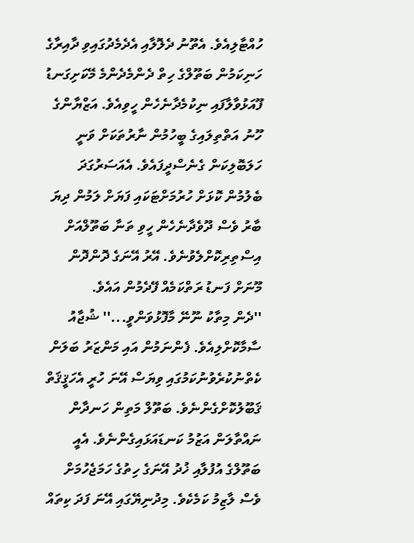ހުއްޓާލިއެވެ. އެތޫނު ދެލޮލާއި އެދެމެދުގައިވި ދާއިރާގެ ހަނިކަމުން ބަތޫލްގެ ހިތް ދެންމެދެންމެ މޭކަށިގަނޑު ފޫއަޅުވާލާފައި ނިކުމެދާނެހެން ހީވިއެވެ. އަޒްޔާންގެ ހޫނު އަތްތިލައިގެ ބީހުމުން ނާރުތަކަށް ވަނީ ހަލަބޮލިކަން ގެނެސްދީފައެވެ. އެއަސަރުގަދަ ބެލުމުން ކޮޅަށް ހުރުމަށްޓަކައި ފަޔަށް ލަމުން ދިޔަ ބާރު ވެސް ދޫވެދާނެހެން ހީވި ތަނާ ބަތޫލްއަށް އިސްތިރިކޮށްލެވުނެވެ. އޭރު އޭނަގެ ދޮންދޮން މޫނަށް ފަނޑު ރަތްކަމެއް ފޭދެމުން އައެވެ.
''ދެން މިތާކު ނޫނޭ މާފޮޅުވަންވީ...'' ޝުޖާއު ސާމާކޮށްލިއެވެ. ފެންނަމުން އައި މަންޒަރު ބަލަން ކެތްނުކުރެވުނުކަމުގައި ވިޔަސް އޭނަ ހުރީ އެހަޤީޤަތް ޤަބޫލުކޮށްގެންނެވެ. ބަތޫލް މަތިން ހަނދާން ނައްތާލަން އަޒުމު ކަނޑައަޅައިގެންނެވެ. އެއީ ބަތޫލްގެ އުފުލާއި ޚުދު އޭނަގެ ހިތުގެ ހަމަޖެހުމަށް ވެސް ލާޒިމު ކަމެކެވެ. މިދުނިޔޭގައި އޭނަ ފަދަ ކިތައް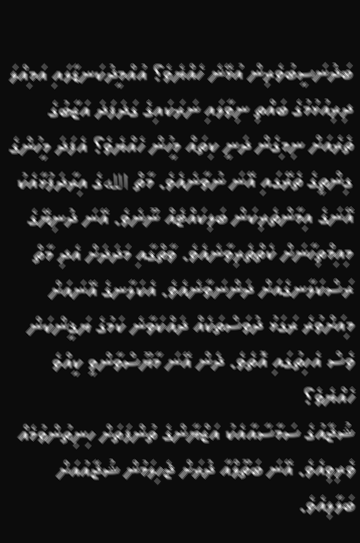ބަދުނަސީބުވެރިން އުޅޭނެ ހެއްޔެވެ؟ އުއްމީދުކަނޑާލައި އަމިއްލަ ދިރިއުޅުމުގެ ބައްތި ނިވާލައި ނަރަކައިގެ ގަދަފަދަ އަޒާބުގެ ތެރެއަށް ނިމިގެން ދަނީ ކިތައް މީހުން ހެއްޔެވެ؟ އެފަދަ މީހުންގެ ގިންތީގެ ތެރޭގައި އޭނަ ނުވާނެއެވެ. މާތް اللهގެ އިރާދަފުޅާއެކު އޭނަގެ އިމާންތެރިކަން ބަލިކައްޓެއް ނޫނެވެ. އޭނަ ދުނިޔޭގެ މިއިމްތިހާނަށް ކެތްތެރިވާނެއެވެ. ވާތްގާއި މަދަދަށް އެދި މާތް ރަސްކަލާނގެއަށް ދަންނަވާނެއެވެ. އެކަލާނގެ އޭނައަށް މިއަށްވުރެ ރަގަޅު ދުވަސްތަކެއް ދައްކަވާނެ ކަމުގެ ޔަޤީންކަން ވެސް އެހިތުގައި އޮތެވެ. ދެން އޭނަ މާޔޫސްވާންވީ ކީއްވެ ހެއްޔެވެ؟
ޝުޖާއުގެ ސަމާސާއާއެކު އަޒްޔާންގެ ތުންފަތަށް ހިނިތުންވުމެއް ވެރިވިއެވެ. އޭނަ ބަތޫލްއާ ދުރަށް ޖެހިލަމުން ޝުޖާއުއަށް ބަލާލިއެވެ.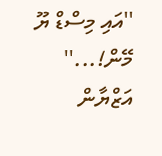''އައި މިސްޑް ޔޫ މޭން!...'' އަޒްޔާން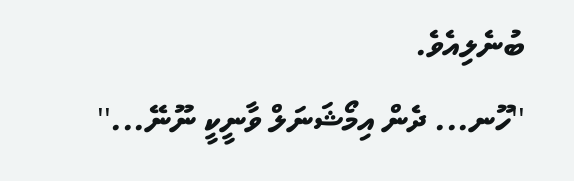ބުނެލިއެވެ.
''ހޫނ... ދެން އިމޯޝަނަލް ވާނީކީ ނޫނޭ...''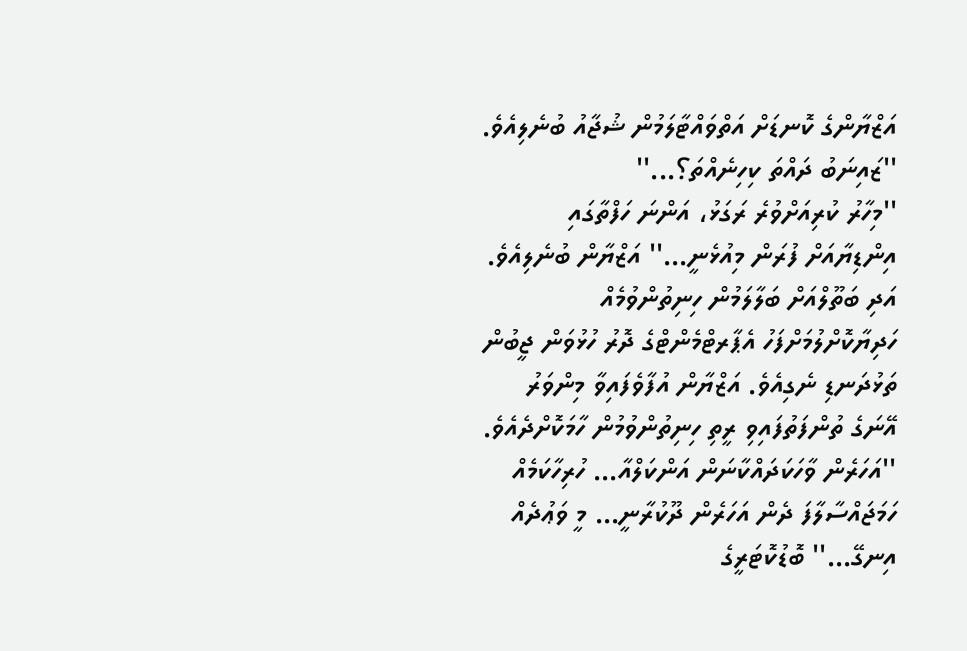އަޒްޔާންގެ ކޮނޑަށް އަތްވައްޓާލަމުން ޝުޖާއު ބުނެލިއެވެ. ''ޒައިނަބު ދައްތަ ކިހިނެއްތަ؟...''
''މިހާރު ކުރިއަށްވުރެ ރަގަޅު، އަންނަ ހަފްތާގައި އިންޑިޔާއަށް ފުރަން މިއުޅެނީ...'' އަޒްޔާން ބުނެލިއެވެ. އަދި ބަތޫލްއަށް ބަލާލަމުން ހިނިތުންވުމެއް ހަދިޔާކޮށްލުމަށްފަހު އެޕާރޓްމެންޓްގެ ދޮރު ހުޅުވަން ޖީބުން ތަޅުދަނޑި ނެގިއެވެ. އަޒްޔާން އުފާވެފައިވާ މިންވަރު އޭނަގެ ތުންފަތުފައިވި ރީތި ހިނިތުންވުމުން ހާމަކޮށްދެއެވެ.
''އަހަރެން ވާހަކަދައްކާނަން އަންކަލްއާ... ހުރިހާކަމެއް ހަމަޖައްސާލާފަ ދެން އަހަރެން ދޫކުރާނީ... މީ ވަޢުދެއް އިނގޭ...'' ބޮޑުކޮޓަރީގެ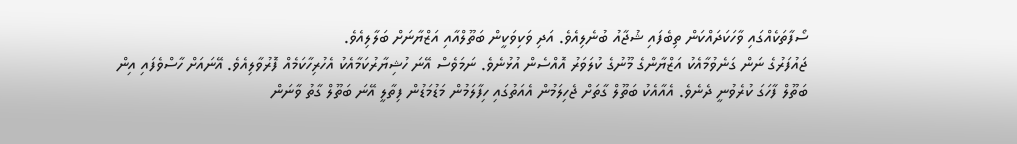ސޯފާތަކެއްގައި ވާހަކަދައްކަން ތިބެފައި ޝުޖާއު ބުނެލިއެވެ. އަދި ވަކިވަކީން ބަތޫލްއާއި އަޒްޔާނަށް ބަލާލިއެވެ.
ޖައުފަރުގެ ނަން ގަނެވުމާއެކު އަޒްޔާންގެ މޫނުގެ ކުލަވަރު އޮއްސެން އުޅުނެވެ. ނަމަވެސް އޭނަ ހުޝިޔާރުކަމާއެކު އެހުރިހާކަމެއް ފޮރުވާލިއެވެ. އޭނައަށް ހާސްވެފައި އިން ބަތޫލް ފާހަގަ ކުރެވުނީ ދެނެވެ. އެއާއެކު ބަތޫލް ގާތަށް ޖެހިލަމުން އެއަތުގައި ހިފާލަމުން މަޑުމަޑުން ފިތާލީ އޭނަ ބަތޫލް ގާތު ވާނަން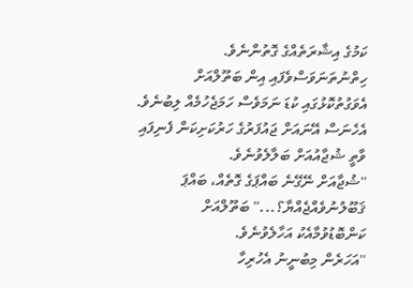ކަމުގެ އިޝާރަތެއްގެ ގޮތުންނެވެ. ހިތްނުތަނަވަސްވެފައި އިން ބަތޫލްއަށް އެވަގުތުކޮޅުގައި ކުޑަ ނަމަވެސް ހަމަޖެހުމެއް ލިބުނެވެ. އެހެނަސް އޭނައަށް ޖައުފަރުގެ ހަރުކަށިކަން ފެނިފައި ވާތީ ޝުޖާއުއަށް ބަލާލެވުނެވެ.
''ޝުޖާއަށް ނޭގޭނެ ބައްޕަގެ ގޮތެއް، ބައްޕަ ޤަބޫލުނުވެއްޖެއްޔާ؟...'' ބަތޫލްއަށް ކަންބޮޑުވުމާއެކު އަހާލެވުނެވެ.
''އަހަރެން މިބުނީނު އެހުރިހާ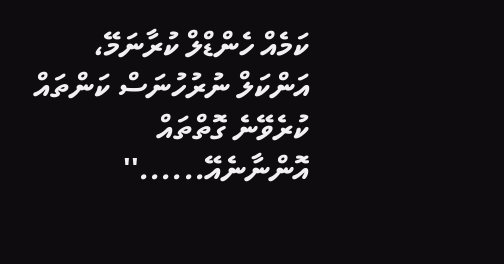ކަމެއް ހެންޑްލް ކުރާނަމޭ، އަންކަލް ނުރުހުނަސް ކަންތައް ކުރެވޭނެ ގޮތްތައް އޮންނާނެއޭ......''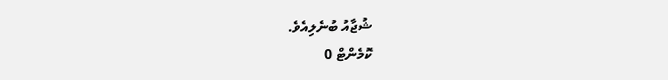ޝުޖާއު ބުނެލިއެވެ.
ކޮމެންޓް 0